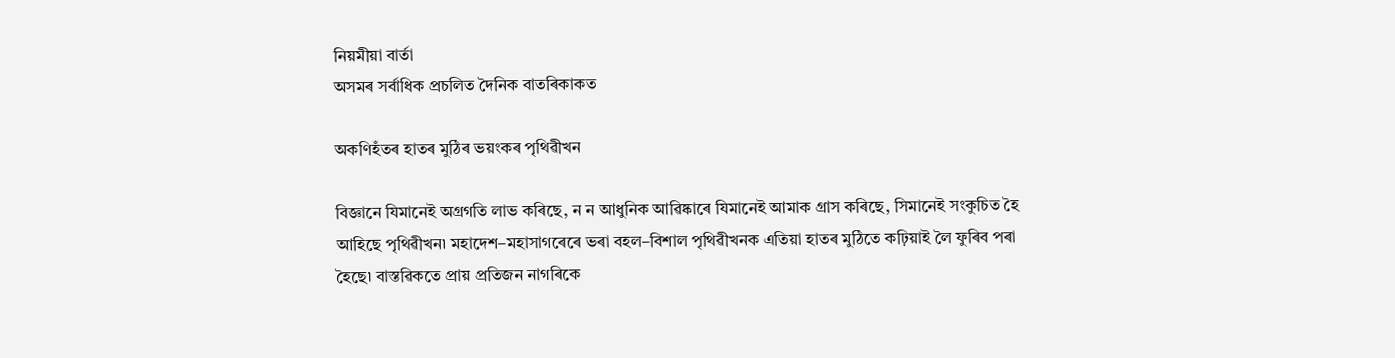নিয়মীয়া বাৰ্তা
অসমৰ সৰ্বাধিক প্ৰচলিত দৈনিক বাতৰিকাকত

অকণিহঁতৰ হাতৰ মুঠিৰ ভয়ংকৰ পৃথিৱীখন

বিজ্ঞানে যিমানেই অগ্রগতি লাভ কৰিছে, ন ন আধুনিক আৱিষ্কাৰে যিমানেই আমাক গ্রাস কৰিছে, সিমানেই সংকুচিত হৈ আহিছে পৃথিৱীখন৷ মহাদেশ–মহাসাগৰেৰে ভৰা বহল–বিশাল পৃথিৱীখনক এতিয়া হাতৰ মুঠিতে কঢ়িয়াই লৈ ফুৰিব পৰা হৈছে৷ বাস্তৱিকতে প্রায় প্রতিজন নাগৰিকে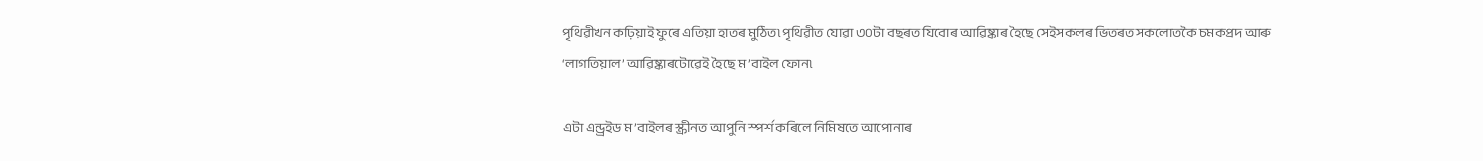পৃথিৱীখন কঢ়িয়াই ফুৰে এতিয়া হাতৰ মুঠিত৷ পৃথিৱীত যোৱা ৩০টা বছৰত যিবোৰ আৱিষ্কাৰ হৈছে সেইসকলৰ ভিতৰত সকলোতকৈ চমকপ্রদ আৰু ‘লাগতিয়াল’ আৱিষ্কাৰটোৱেই হৈছে ম’বাইল ফোন৷

এটা এন্ড্রইড ম’বাইলৰ স্ক্রীনত আপুনি স্পর্শ কৰিলে নিমিষতে আপোনাৰ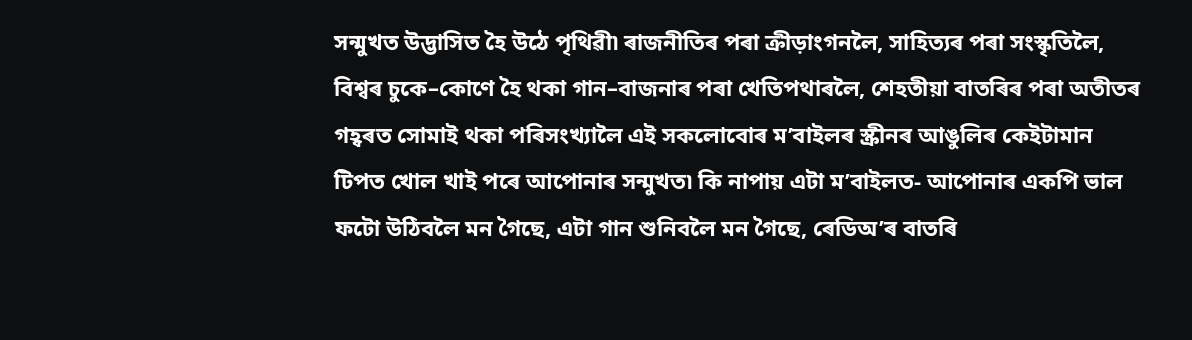সন্মুখত উদ্ভাসিত হৈ উঠে পৃথিৱী৷ ৰাজনীতিৰ পৰা ক্রীড়াংগনলৈ, সাহিত্যৰ পৰা সংস্কৃতিলৈ, বিশ্বৰ চুকে–কোণে হৈ থকা গান–বাজনাৰ পৰা খেতিপথাৰলৈ, শেহতীয়া বাতৰিৰ পৰা অতীতৰ গহ্বৰত সোমাই থকা পৰিসংখ্যালৈ এই সকলোবোৰ ম’বাইলৰ স্ক্রীনৰ আঙুলিৰ কেইটামান টিপত খোল খাই পৰে আপোনাৰ সন্মুখত৷ কি নাপায় এটা ম’বাইলত- আপোনাৰ একপি ভাল ফটো উঠিবলৈ মন গৈছে, এটা গান শুনিবলৈ মন গৈছে, ৰেডিঅ’ৰ বাতৰি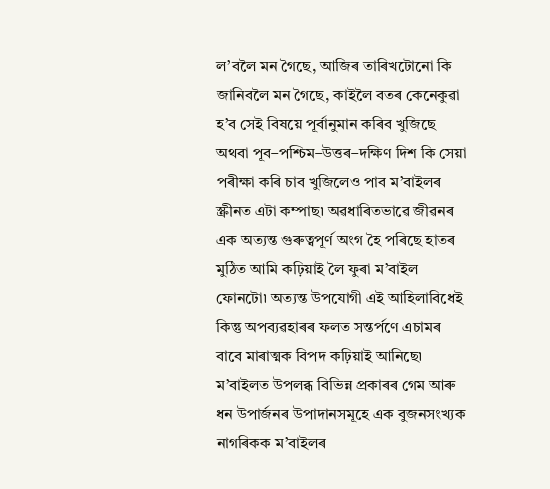ল’বলৈ মন গৈছে, আজিৰ তাৰিখটোনো কি জানিবলৈ মন গৈছে, কাইলৈ বতৰ কেনেকুৱা হ’ব সেই বিষয়ে পূর্বানুমান কৰিব খুজিছে অথবা পূব–পশ্চিম–উত্তৰ–দক্ষিণ দিশ কি সেয়া পৰীক্ষা কৰি চাব খুজিলেও পাব ম’বাইলৰ স্ক্রীনত এটা কম্পাছ৷ অৱধাৰিতভাৱে জীৱনৰ এক অত্যন্ত গুৰুত্বপূর্ণ অংগ হৈ পৰিছে হাতৰ মুঠিত আমি কঢ়িয়াই লৈ ফুৰা ম’বাইল ফোনটো৷ অত্যন্ত উপযোগী এই আহিলাবিধেই কিন্তু অপব্যৱহাৰৰ ফলত সন্তর্পণে এচামৰ বাবে মাৰাত্মক বিপদ কঢ়িয়াই আনিছে৷ ম’বাইলত উপলব্ধ বিভিন্ন প্রকাৰৰ গেম আৰু ধন উপার্জনৰ উপাদানসমূহে এক বুজনসংখ্যক নাগৰিকক ম’বাইলৰ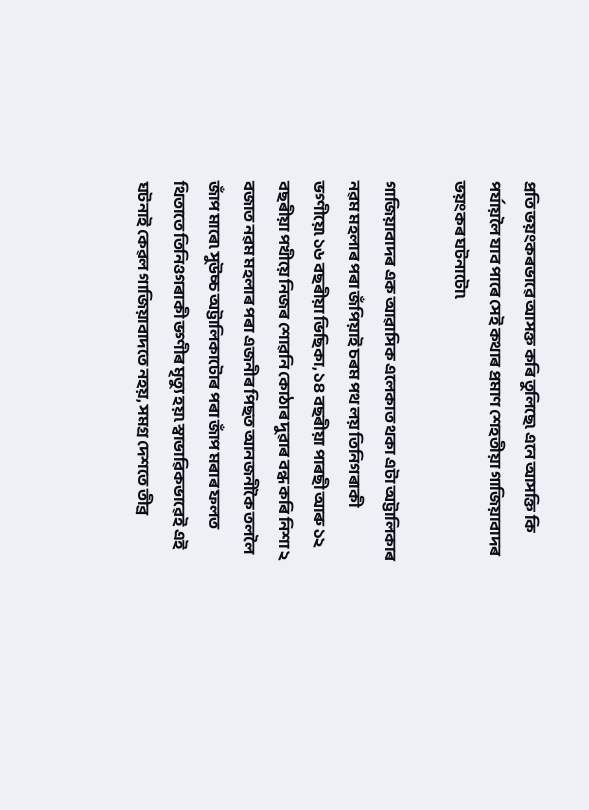প্রতি ভয়ংকৰভাৱে আসক্ত কৰি তুলিছে৷ এনে আসক্তি কি পর্যায়লৈ যাব পাৰে সেই কথাৰ প্রমাণ শেহতীয়া গাজিয়াবাদৰ ভয়ংকৰ ঘটনাটো৷

গাজিয়াবাদৰ এক আৱাসিক এলেকাত থকা এটা অট্টালিকাৰ নৱম মহলাৰ পৰা জঁপিয়াই চৰম পথ লয় তিনিগৰাকী ভগ্ণীয়ে৷ ১৬ বছৰীয়া ভিছিকা, ১৪ বছৰীয়া পাৰছী আৰু ১২ বছৰীয়া পখীয়ে নিজৰ শোৱনি কোঠাৰ দুৱাৰ বন্ধ কৰি নিশা ২ বজাত নৱম মহলাৰ পৰা এজনীৰ পিছত আনজনীকৈ তললৈ জাঁপ মাৰে৷ সুউচ্চ অট্টালিকাটোৰ পৰা জাঁপ মৰাৰ ফলত থিতাতে তিনিওগৰাকী ভগ্ণীৰ মৃত্যু হয়৷ স্বাভাৱিকভাৱেই এই ঘটনাই কেৱল গাজিয়াবাদতে নহয়, সমগ্র দেশতে তীব্র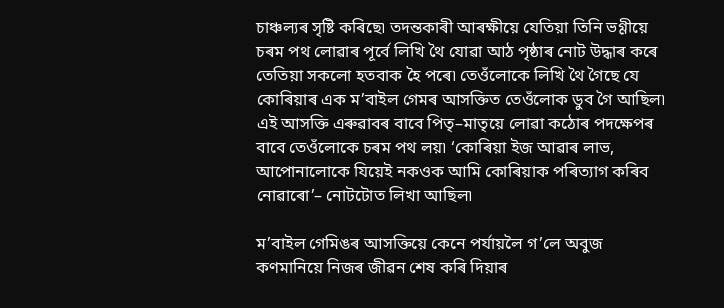চাঞ্চল্যৰ সৃষ্টি কৰিছে৷ তদন্তকাৰী আৰক্ষীয়ে যেতিয়া তিনি ভগ্ণীয়ে চৰম পথ লোৱাৰ পূর্বে লিখি থৈ যোৱা আঠ পৃষ্ঠাৰ নোট উদ্ধাৰ কৰে তেতিয়া সকলো হতবাক হৈ পৰে৷ তেওঁলোকে লিখি থৈ গৈছে যে কোৰিয়াৰ এক ম’বাইল গেমৰ আসক্তিত তেওঁলোক ডুব গৈ আছিল৷ এই আসক্তি এৰুৱাবৰ বাবে পিতৃ–মাতৃয়ে লোৱা কঠোৰ পদক্ষেপৰ বাবে তেওঁলোকে চৰম পথ লয়৷ ‘কোৰিয়া ইজ আৱাৰ লাভ, আপোনালোকে যিয়েই নকওক আমি কোৰিয়াক পৰিত্যাগ কৰিব নোৱাৰো’– নোটটোত লিখা আছিল৷

ম’বাইল গেমিঙৰ আসক্তিয়ে কেনে পর্যায়লৈ গ’লে অবুজ কণমানিয়ে নিজৰ জীৱন শেষ কৰি দিয়াৰ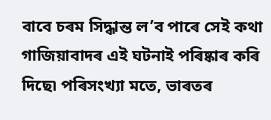বাবে চৰম সিদ্ধান্ত ল’ব পাৰে সেই কথা গাজিয়াবাদৰ এই ঘটনাই পৰিষ্কাৰ কৰি দিছে৷ পৰিসংখ্যা মতে, ভাৰতৰ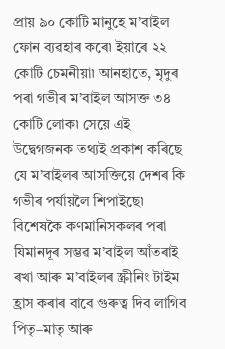প্রায় ৯০ কোটি মানুহে ম’বাইল ফোন ব্যৱহাৰ কৰে৷ ইয়াৰে ২২ কোটি চেমনীয়া৷ আনহাতে, মৃদুৰ পৰা গভীৰ ম’বাইল আসক্ত ৩৪ কোটি লোক৷ সেয়ে এই উদ্বেগজনক তথ্যই প্রকাশ কৰিছে যে ম’বাইলৰ আসক্তিয়ে দেশৰ কি গভীৰ পর্যায়লৈ শিপাইছে৷ বিশেষকৈ কণমানিসকলৰ পৰা যিমানদূৰ সম্ভৱ ম’বাইল আঁতৰাই ৰখা আৰু ম’বাইলৰ স্ক্রীনিং টাইম হ্রাস কৰাৰ বাবে গুৰুত্ব দিব লাগিব পিতৃ–মাতৃ আৰু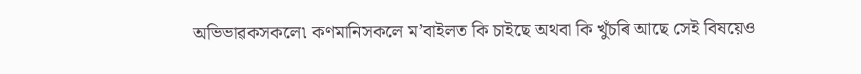অভিভাৱকসকলে৷ কণমানিসকলে ম’বাইলত কি চাইছে অথবা কি খুঁচৰি আছে সেই বিষয়েও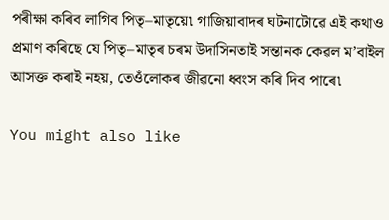পৰীক্ষা কৰিব লাগিব পিতৃ–মাতৃয়ে৷ গাজিয়াবাদৰ ঘটনাটোৱে এই কথাও প্রমাণ কৰিছে যে পিতৃ–মাতৃৰ চৰম উদাসিনতাই সন্তানক কেৱল ম’বাইল আসক্ত কৰাই নহয়, তেওঁলোকৰ জীৱনো ধ্বংস কৰি দিব পাৰে৷

You might also like